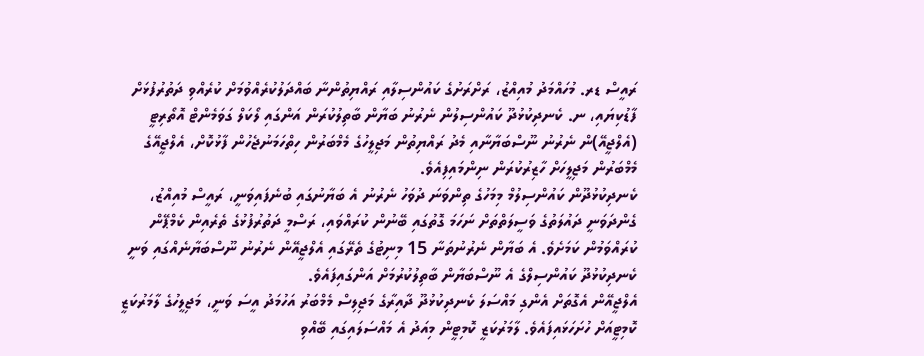ރައީސް ޑރ. މުހައްމަދު މުއިއްޒު، ރަށްރަށުގެ ކައުންސިލާއި ރައްޔިތުންނާ ބައްދަލުކުރެއްވުމަށް ކުރެއްވި ދަތުރުފުޅަށް ފާޑުކިޔައި، ނ. ކެނދިކުޅުދޫ ކައުންސިލުން ނެރުނު ބަޔާން ބާތިލުކުރަން އަންގައި ލޯކަލް ގަވަމެންޓް އޮތޯރިޓީ (އެލްޖީއޭ)ން ނެރުނު ނޫސްބަޔާނާއި މެދު ރައްޔިތުން މަޖިލީހުގެ މެމްބަރުން ހިތްހަމަނުޖެހުން ފާޅުކޮށް، އެލްޖީއޭގެ މެމްބަރުން މަޖިލީހަށް ހާޒިރުކުރަން ނިންމައިފިއެވެ.
ކެނދިކުޅުދޫން ކައުންސިލުމް މިމަހުގެ ތިންވަނަ ދުވަހު ނެރުނު އެ ބަޔާނުގައި ބުނެފައިވަނީ، ރައީސް މުއިއްޒު، ގެންދަވަނީ ދައުލަތުގެ ވަސީލަތްތަށް ނަހަމަ ގޮތުގައި ބޭނުން ކުރައްވައި، ރަސްމީ ދަތުރުފުޅުގެ ތެރެއިން ކެމްޕޭން ކުރައްވަމުން ކަމަށެވެ. އެ ބަޔާން ނެރުނުތަނާ 15 މިނިޓުގެ ތެރޭގައި އެލްޖީއޭން ނެރުނު ނޫސްބަޔާނެއްގައި ވަނީ ކެނދިކުޅުދޫ ކައުންސިލްގެ އެ ނޫސްބަޔާން ބާތިލުކުރުމަށް އަންގައިފައެވެ.
އެލްޖީއޭން އެގޮތަށް އެންގި މައްސަލަ ކެނދިކުޅުދޫ ދާއިރާގެ މަޖިލިސް މެމްބަރު އަހުމަދު އީސަ ވަނީ، މަޖިލީހުގެ ލާމަރުކަޒީ ކޮމިޓީއަށް ހުށަހަޅައިފައެވެ. ލާމަރުކަޒީ ކޮމިޓީން މިއަދު އެ މައްސަލައިގައި ބޭއްވި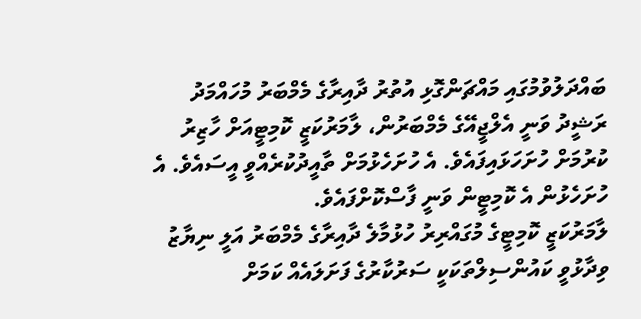ބައްދަލުވުމުގައި މައްޗަންގޮޅި އުތުރު ދާއިރާގެ މެމްބަރު މުހައްމަދު ރަޝީދު ވަނީ އެލްޖީއޭގެ މެމްބަރުން، ލާމަރުކަޒީ ކޮމިޓީއަށް ހާޒިރު ކުރުމަށް ހުށަހަޅައިފައެވެ. އެ ހުށަހެޅުމަށް ތާއީދުކުރެއްވީ އީސައެވެ. އެ ހުށަހެޅުން އެ ކޮމިޓީން ވަނީ ފާސްކޮށްފައެވެ.
ލާމަރުކަޒީ ކޮމިޓީގެ މުގައްރިރު ހުޅުމާލެ ދާއިރާގެ މެމްބަރު އަލީ ނިޔާޒު ވިދާޅުވީ ކައުންސިލްތަކަކީ ސަރުކާރުގެ ފަށަލައެއް ކަމަށް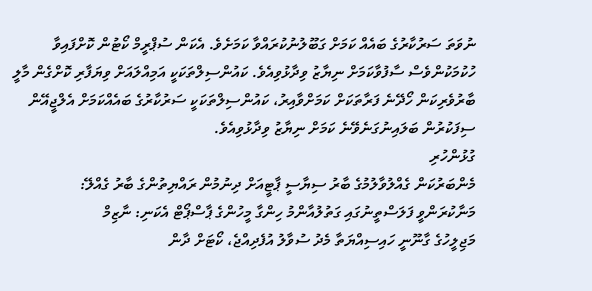ނުވަތަ ސަރުކާރުގެ ބައެއް ކަމަށް ގަބޫލުނުކުރައްވާ ކަމަށެވެ. އެކަން ސުޕްރީމް ކޯޓުން ކޮށްފައިވާ ހުކުމަކުންވެސް ސާފުވާކަމަށް ނިޔާޒު ވިދާޅުވިއެވެ. ކައުންސިލްތަކަކީ އަމިއްލައަށް ވިޔަފާރި ކޮށްގެން މާލީ ބާރުވެރިކަން ހޯދޭނެ ފަރާތަކަށް ކަމަށްވާއިރު، ކައުންސިލްތަކަކީ ސަރުކާރުގެ ބައެއްކަމަށް އެލްޖީއޭން ސިފަކުރުން ބަލައިނުގަނެވޭނެ ކަމަށް ނިޔާޒު ވިދާޅުވިއެވެ.
ގުޅުންހުރި
މެންބަރުކަން ގެއްލުވާލުމުގެ ބާރު ސިޔާސީ ޕާޓީއަށް ދިނުމުން ރައްޔިތުންގެ ބާރު ގެއްލޭ:
މަނާކުރަންވީ ފަލަސްތީނުގައި ގަތުލުއާންމު ހިންގާ މީހުންގެ ޕާސްޕޯޓް އެކަނި: ނާޒިމް
މަޖިލީހުގެ ގާނޫނީ ހައިސިއްޔަތާ މެދު ސުވާލު އުފެދިއްޖެ، ކޯޓަށް ދާން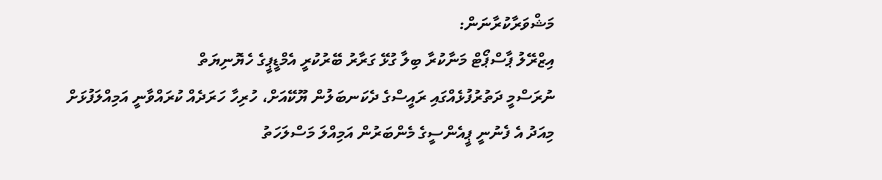މަޝްވަރާކުރާނަން:
އިޒްރޭލު ޕާސްޕޯޓް މަނާކުރާ ބިލާ ގުޅޭ ގަރާރު ބޭރުކުރީ އެމްޑީޕީގެ ހެޔޮނިޔަތް
ނުރަސްމީ ދަތުރުފުޅެއްގައި ރައީސްގެ ދެކަނބަލުން ޔޫކޭއަށް، ހުރިހާ ހަރަދެއް ކުރައްވާނީ އަމިއްލަފުޅަށް
މިއަދު އެ ފެނުނީ ޕީއެންސީގެ މެންބަރުން އަމިއްލަ މަސްލަހަތު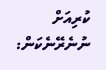ކުރިއަށް ނުނެރޭނެކަން: